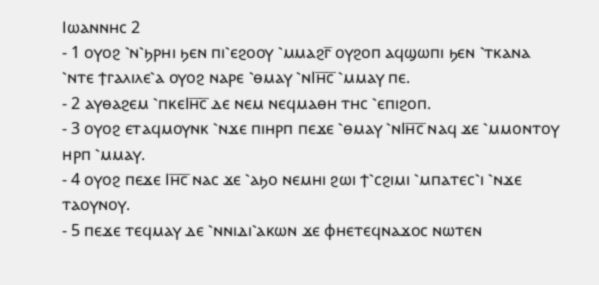Ⲓⲱⲁⲛⲛⲏⲥ 2
- 1 ⲟⲩⲟϩ ⳿ⲛ⳿ϧⲣⲏⲓ ϧⲉⲛ ⲡⲓ⳿ⲉϩⲟⲟⲩ ⳿ⲙⲙⲁϩⲅ̅ ⲟⲩϩⲟⲡ ⲁϥϣⲱⲡⲓ ϧⲉⲛ ⳿ⲧⲕⲁⲛⲁ ⳿ⲛⲧⲉ ϯⲅⲁⲗⲓⲗⲉ⳿ⲁ ⲟⲩⲟϩ ⲛⲁⲣⲉ ⳿ⲑⲙⲁⲩ ⳿ⲛⲒⲏ̅ⲥ̅ ⳿ⲙⲙⲁⲩ ⲡⲉ.
- 2 ⲁⲩⲑⲁϩⲉⲙ ⳿ⲡⲕⲉⲒⲏ̅ⲥ̅ ⲇⲉ ⲛⲉⲙ ⲛⲉϥⲙⲁⲑⲏ ⲧⲏⲥ ⳿ⲉⲡⲓϩⲟⲡ.
- 3 ⲟⲩⲟϩ ⲉⲧⲁϥⲙⲟⲩⲛⲕ ⳿ⲛϫⲉ ⲡⲓⲏⲣⲡ ⲡⲉϫⲉ ⳿ⲑⲙⲁⲩ ⳿ⲛⲒⲏ̅ⲥ̅ ⲛⲁϥ ϫⲉ ⳿ⲙⲙⲟⲛⲧⲟⲩ ⲏⲣⲡ ⳿ⲙⲙⲁⲩ.
- 4 ⲟⲩⲟϩ ⲡⲉϫⲉ Ⲓⲏ̅ⲥ̅ ⲛⲁⲥ ϫⲉ ⳿ⲁϧⲟ ⲛⲉⲙⲏⲓ ϩⲱⲓ ϯ⳿ⲥϩⲓⲙⲓ ⳿ⲙⲡⲁⲧⲉⲥ⳿ⲓ ⳿ⲛϫⲉ ⲧⲁⲟⲩⲛⲟⲩ.
- 5 ⲡⲉϫⲉ ⲧⲉϥⲙⲁⲩ ⲇⲉ ⳿ⲛⲛⲓⲇⲓ⳿ⲁⲕⲱⲛ ϫⲉ ⲫⲏⲉⲧⲉϥⲛⲁϫⲟⲥ ⲛⲱⲧⲉⲛ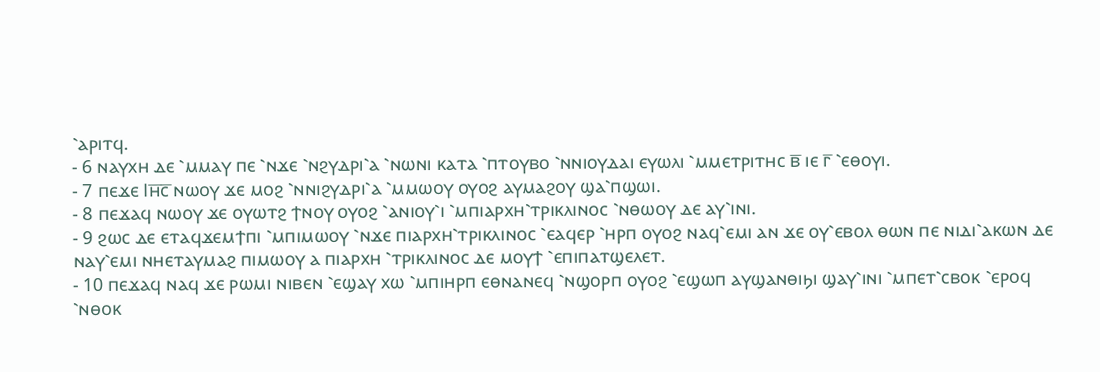⳿ⲁⲣⲓⲧϥ.
- 6 ⲛⲁⲩⲭⲏ ⲇⲉ ⳿ⲙⲙⲁⲩ ⲡⲉ ⳿ⲛϫⲉ ⳿ⲛϩⲩⲇⲣⲓ⳿ⲁ ⳿ⲛⲱⲛⲓ ⲕⲁⲧⲁ ⳿ⲡⲧⲟⲩⲃⲟ ⳿ⲛⲛⲓⲟⲩⲇⲁⲓ ⲉⲩⲱⲗⲓ ⳿ⲙⲙⲉⲧⲣⲓⲧⲏⲥ ⲃ̅ ⲓⲉ ⲅ̅ ⳿ⲉⲑⲟⲩⲓ.
- 7 ⲡⲉϫⲉ Ⲓⲏ̅ⲥ̅ ⲛⲱⲟⲩ ϫⲉ ⲙⲟϩ ⳿ⲛⲛⲓϩⲩⲇⲣⲓ⳿ⲁ ⳿ⲙⲙⲱⲟⲩ ⲟⲩⲟϩ ⲁⲩⲙⲁϩⲟⲩ ϣⲁ⳿ⲡϣⲱⲓ.
- 8 ⲡⲉϫⲁϥ ⲛⲱⲟⲩ ϫⲉ ⲟⲩⲱⲧϩ ϯⲛⲟⲩ ⲟⲩⲟϩ ⳿ⲁⲛⲓⲟⲩ⳿ⲓ ⳿ⲙⲡⲓⲁⲣⲭⲏ⳿ⲧⲣⲓⲕⲗⲓⲛⲟⲥ ⳿ⲛⲑⲱⲟⲩ ⲇⲉ ⲁⲩ⳿ⲓⲛⲓ.
- 9 ϩⲱⲥ ⲇⲉ ⲉⲧⲁϥϫⲉⲙϯⲡⲓ ⳿ⲙⲡⲓⲙⲱⲟⲩ ⳿ⲛϫⲉ ⲡⲓⲁⲣⲭⲏ⳿ⲧⲣⲓⲕⲗⲓⲛⲟⲥ ⳿ⲉⲁϥⲉⲣ ⳿ⲏⲣⲡ ⲟⲩⲟϩ ⲛⲁϥ⳿ⲉⲙⲓ ⲁⲛ ϫⲉ ⲟⲩ⳿ⲉⲃⲟⲗ ⲑⲱⲛ ⲡⲉ ⲛⲓⲇⲓ⳿ⲁⲕⲱⲛ ⲇⲉ ⲛⲁⲩ⳿ⲉⲙⲓ ⲛⲏⲉⲧⲁⲩⲙⲁϩ ⲡⲓⲙⲱⲟⲩ ⲁ ⲡⲓⲁⲣⲭⲏ ⳿ⲧⲣⲓⲕⲗⲓⲛⲟⲥ ⲇⲉ ⲙⲟⲩϯ ⳿ⲉⲡⲓⲡⲁⲧϣⲉⲗⲉⲧ.
- 10 ⲡⲉϫⲁϥ ⲛⲁϥ ϫⲉ ⲣⲱⲙⲓ ⲛⲓⲃⲉⲛ ⳿ⲉϣⲁⲩ ⲭⲱ ⳿ⲙⲡⲓⲏⲣⲡ ⲉⲑⲛⲁⲛⲉϥ ⳿ⲛϣⲟⲣⲡ ⲟⲩⲟϩ ⳿ⲉϣⲱⲡ ⲁⲩϣⲁⲛⲑⲓϧⲓ ϣⲁⲩ⳿ⲓⲛⲓ ⳿ⲙⲡⲉⲧ⳿ⲥⲃⲟⲕ ⳿ⲉⲣⲟϥ ⳿ⲛⲑⲟⲕ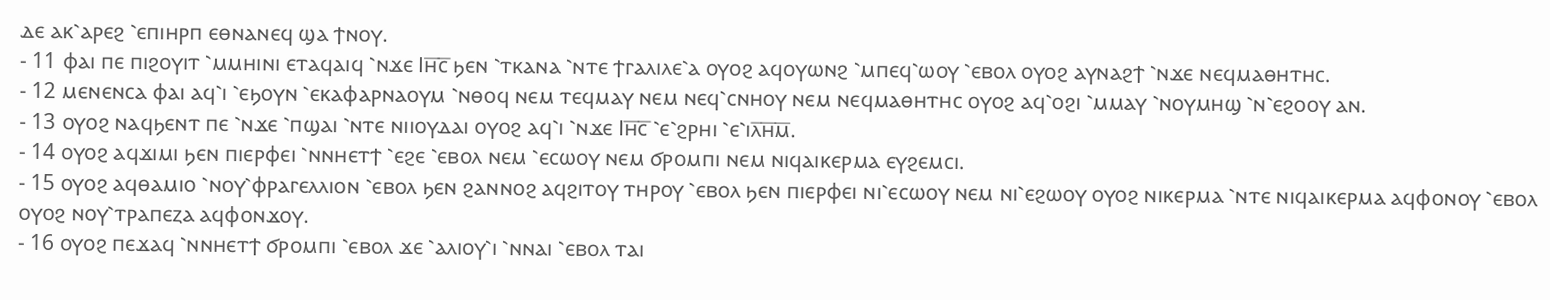ⲇⲉ ⲁⲕ⳿ⲁⲣⲉϩ ⳿ⲉⲡⲓⲏⲣⲡ ⲉⲑⲛⲁⲛⲉϥ ϣⲁ ϯⲛⲟⲩ.
- 11 ⲫⲁⲓ ⲡⲉ ⲡⲓϩⲟⲩⲓⲧ ⳿ⲙⲙⲏⲓⲛⲓ ⲉⲧⲁϥⲁⲓϥ ⳿ⲛϫⲉ Ⲓⲏ̅ⲥ̅ ϧⲉⲛ ⳿ⲧⲕⲁⲛⲁ ⳿ⲛⲧⲉ ϯⲅⲁⲗⲓⲗⲉ⳿ⲁ ⲟⲩⲟϩ ⲁϥⲟⲩⲱⲛϩ ⳿ⲙⲡⲉϥ⳿ⲱⲟⲩ ⳿ⲉⲃⲟⲗ ⲟⲩⲟϩ ⲁⲩⲛⲁϩϯ ⳿ⲛϫⲉ ⲛⲉϥⲙⲁⲑⲏⲧⲏⲥ.
- 12 ⲙⲉⲛⲉⲛⲥⲁ ⲫⲁⲓ ⲁϥ⳿ⲓ ⳿ⲉϧⲟⲩⲛ ⳿ⲉⲕⲁⲫⲁⲣⲛⲁⲟⲩⲙ ⳿ⲛⲑⲟϥ ⲛⲉⲙ ⲧⲉϥⲙⲁⲩ ⲛⲉⲙ ⲛⲉϥ⳿ⲥⲛⲏⲟⲩ ⲛⲉⲙ ⲛⲉϥⲙⲁⲑⲏⲧⲏⲥ ⲟⲩⲟϩ ⲁϥ⳿ⲟϩⲓ ⳿ⲙⲙⲁⲩ ⳿ⲛⲟⲩⲙⲏϣ ⳿ⲛ⳿ⲉϩⲟⲟⲩ ⲁⲛ.
- 13 ⲟⲩⲟϩ ⲛⲁϥϧⲉⲛⲧ ⲡⲉ ⳿ⲛϫⲉ ⳿ⲡϣⲁⲓ ⳿ⲛⲧⲉ ⲛⲓⲓⲟⲩⲇⲁⲓ ⲟⲩⲟϩ ⲁϥ⳿ⲓ ⳿ⲛϫⲉ Ⲓⲏ̅ⲥ̅ ⳿ⲉ⳿ϩⲣⲏⲓ ⳿ⲉ⳿ⲓⲗ̅ⲏ̅ⲙ̅.
- 14 ⲟⲩⲟϩ ⲁϥϫⲓⲙⲓ ϧⲉⲛ ⲡⲓⲉⲣⲫⲉⲓ ⳿ⲛⲛⲏⲉⲧϯ ⳿ⲉϩⲉ ⳿ⲉⲃⲟⲗ ⲛⲉⲙ ⳿ⲉⲥⲱⲟⲩ ⲛⲉⲙ ϭⲣⲟⲙⲡⲓ ⲛⲉⲙ ⲛⲓϥⲁⲓⲕⲉⲣⲙⲁ ⲉⲩϩⲉⲙⲥⲓ.
- 15 ⲟⲩⲟϩ ⲁϥⲑⲁⲙⲓⲟ ⳿ⲛⲟⲩ⳿ⲫⲣⲁⲅⲉⲗⲗⲓⲟⲛ ⳿ⲉⲃⲟⲗ ϧⲉⲛ ϩⲁⲛⲛⲟϩ ⲁϥϩⲓⲧⲟⲩ ⲧⲏⲣⲟⲩ ⳿ⲉⲃⲟⲗ ϧⲉⲛ ⲡⲓⲉⲣⲫⲉⲓ ⲛⲓ⳿ⲉⲥⲱⲟⲩ ⲛⲉⲙ ⲛⲓ⳿ⲉϩⲱⲟⲩ ⲟⲩⲟϩ ⲛⲓⲕⲉⲣⲙⲁ ⳿ⲛⲧⲉ ⲛⲓϥⲁⲓⲕⲉⲣⲙⲁ ⲁϥⲫⲟⲛⲟⲩ ⳿ⲉⲃⲟⲗ ⲟⲩⲟϩ ⲛⲟⲩ⳿ⲧⲣⲁⲡⲉⲍⲁ ⲁϥⲫⲟⲛϫⲟⲩ.
- 16 ⲟⲩⲟϩ ⲡⲉϫⲁϥ ⳿ⲛⲛⲏⲉⲧϯ ϭⲣⲟⲙⲡⲓ ⳿ⲉⲃⲟⲗ ϫⲉ ⳿ⲁⲗⲓⲟⲩ⳿ⲓ ⳿ⲛⲛⲁⲓ ⳿ⲉⲃⲟⲗ ⲧⲁⲓ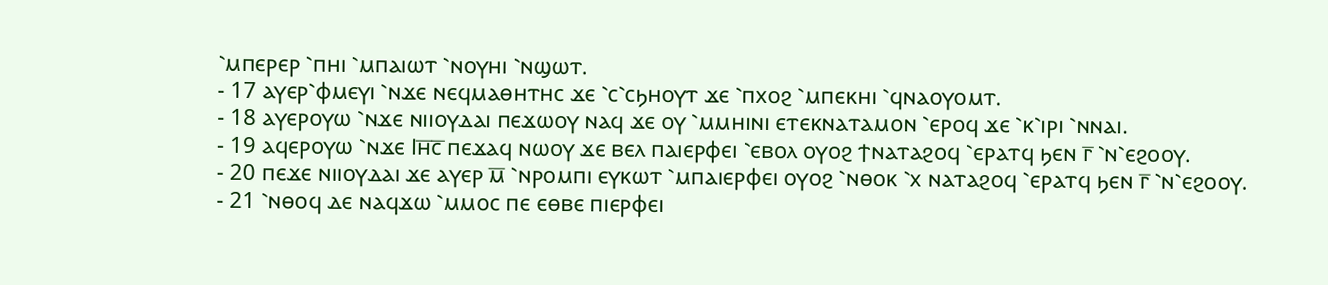⳿ⲙⲡⲉⲣⲉⲣ ⳿ⲡⲏⲓ ⳿ⲙⲡⲁⲓⲱⲧ ⳿ⲛⲟⲩⲏⲓ ⳿ⲛϣⲱⲧ.
- 17 ⲁⲩⲉⲣ⳿ⲫⲙⲉⲩⲓ ⳿ⲛϫⲉ ⲛⲉϥⲙⲁⲑⲏⲧⲏⲥ ϫⲉ ⳿ⲥ⳿ⲥϧⲏⲟⲩⲧ ϫⲉ ⳿ⲡⲭⲟϩ ⳿ⲙⲡⲉⲕⲏⲓ ⳿ϥⲛⲁⲟⲩⲟⲙⲧ.
- 18 ⲁⲩⲉⲣⲟⲩⲱ ⳿ⲛϫⲉ ⲛⲓⲓⲟⲩⲇⲁⲓ ⲡⲉϫⲱⲟⲩ ⲛⲁϥ ϫⲉ ⲟⲩ ⳿ⲙⲙⲏⲓⲛⲓ ⲉⲧⲉⲕⲛⲁⲧⲁⲙⲟⲛ ⳿ⲉⲣⲟϥ ϫⲉ ⳿ⲕ⳿ⲓⲣⲓ ⳿ⲛⲛⲁⲓ.
- 19 ⲁϥⲉⲣⲟⲩⲱ ⳿ⲛϫⲉ Ⲓⲏ̅ⲥ̅ ⲡⲉϫⲁϥ ⲛⲱⲟⲩ ϫⲉ ⲃⲉⲗ ⲡⲁⲓⲉⲣⲫⲉⲓ ⳿ⲉⲃⲟⲗ ⲟⲩⲟϩ ϯⲛⲁⲧⲁϩⲟϥ ⳿ⲉⲣⲁⲧϥ ϧⲉⲛ ⲅ̅ ⳿ⲛ⳿ⲉϩⲟⲟⲩ.
- 20 ⲡⲉϫⲉ ⲛⲓⲓⲟⲩⲇⲁⲓ ϫⲉ ⲁⲩⲉⲣ ⲙ̅ ⳿ⲛⲣⲟⲙⲡⲓ ⲉⲩⲕⲱⲧ ⳿ⲙⲡⲁⲓⲉⲣⲫⲉⲓ ⲟⲩⲟϩ ⳿ⲛⲑⲟⲕ ⳿ⲭ ⲛⲁⲧⲁϩⲟϥ ⳿ⲉⲣⲁⲧϥ ϧⲉⲛ ⲅ̅ ⳿ⲛ⳿ⲉϩⲟⲟⲩ.
- 21 ⳿ⲛⲑⲟϥ ⲇⲉ ⲛⲁϥϫⲱ ⳿ⲙⲙⲟⲥ ⲡⲉ ⲉⲑⲃⲉ ⲡⲓⲉⲣⲫⲉⲓ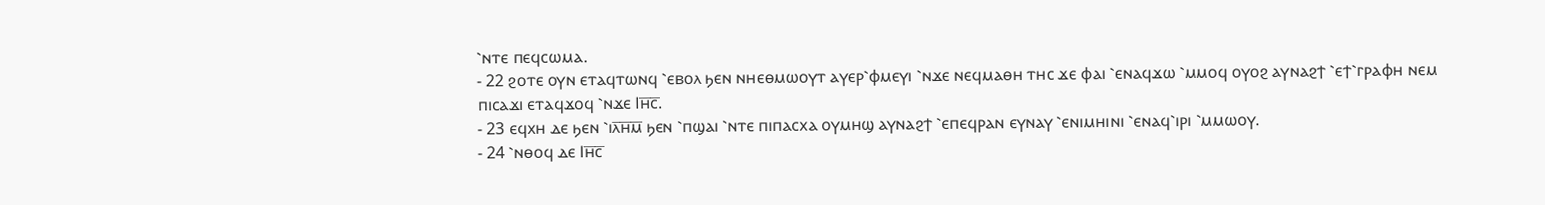⳿ⲛⲧⲉ ⲡⲉϥⲥⲱⲙⲁ.
- 22 ϩⲟⲧⲉ ⲟⲩⲛ ⲉⲧⲁϥⲧⲱⲛϥ ⳿ⲉⲃⲟⲗ ϧⲉⲛ ⲛⲏⲉⲑⲙⲱⲟⲩⲧ ⲁⲩⲉⲣ⳿ⲫⲙⲉⲩⲓ ⳿ⲛϫⲉ ⲛⲉϥⲙⲁⲑⲏ ⲧⲏⲥ ϫⲉ ⲫⲁⲓ ⳿ⲉⲛⲁϥϫⲱ ⳿ⲙⲙⲟϥ ⲟⲩⲟϩ ⲁⲩⲛⲁϩϯ ⳿ⲉϯ⳿ⲅⲣⲁⲫⲏ ⲛⲉⲙ ⲡⲓⲥⲁϫⲓ ⲉⲧⲁϥϫⲟϥ ⳿ⲛϫⲉ Ⲓⲏ̅ⲥ̅.
- 23 ⲉϥⲭⲏ ⲇⲉ ϧⲉⲛ ⳿ⲓⲗ̅ⲏ̅ⲙ̅ ϧⲉⲛ ⳿ⲡϣⲁⲓ ⳿ⲛⲧⲉ ⲡⲓⲡⲁⲥⲭⲁ ⲟⲩⲙⲏϣ ⲁⲩⲛⲁϩϯ ⳿ⲉⲡⲉϥⲣⲁⲛ ⲉⲩⲛⲁⲩ ⳿ⲉⲛⲓⲙⲏⲓⲛⲓ ⳿ⲉⲛⲁϥ⳿ⲓⲣⲓ ⳿ⲙⲙⲱⲟⲩ.
- 24 ⳿ⲛⲑⲟϥ ⲇⲉ Ⲓⲏ̅ⲥ̅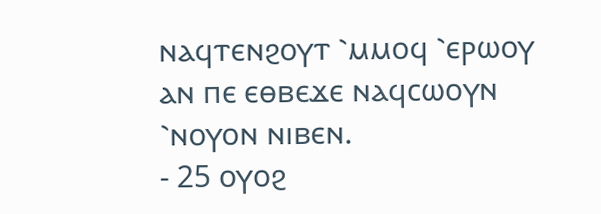ⲛⲁϥⲧⲉⲛϩⲟⲩⲧ ⳿ⲙⲙⲟϥ ⳿ⲉⲣⲱⲟⲩ ⲁⲛ ⲡⲉ ⲉⲑⲃⲉϫⲉ ⲛⲁϥⲥⲱⲟⲩⲛ ⳿ⲛⲟⲩⲟⲛ ⲛⲓⲃⲉⲛ.
- 25 ⲟⲩⲟϩ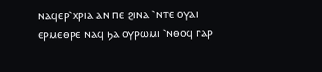ⲛⲁϥⲉⲣ⳿ⲭⲣⲓⲁ ⲁⲛ ⲡⲉ ϩⲓⲛⲁ ⳿ⲛⲧⲉ ⲟⲩⲁⲓ ⲉⲣⲙⲉⲑⲣⲉ ⲛⲁϥ ϧⲁ ⲟⲩⲣⲱⲙⲓ ⳿ⲛⲑⲟϥ ⲅⲁⲣ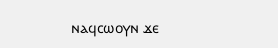ⲛⲁϥⲥⲱⲟⲩⲛ ϫⲉ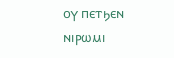ⲟⲩ ⲡⲉⲧϧⲉⲛ ⲛⲓⲣⲱⲙⲓ